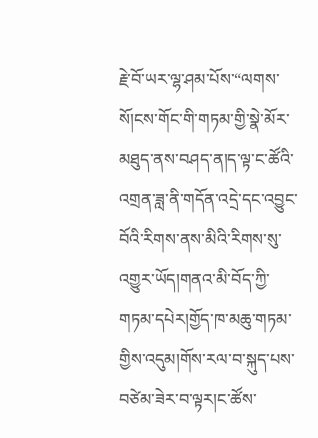རྗེ་བོ་ཡར་ལྷ་ཤམ་པོས་“ལགས་སོ།ངས་གོང་གི་གཏམ་གྱི་སྣེ་མོར་མཐུད་ནས་བཤད་ན།ད་ལྟ་ང་ཚོའི་འགྲན་ཟླ་ནི་གདོན་འདྲེ་དང་འབྱུང་བོའི་རིགས་ནས་མིའི་རིགས་སུ་འགྱུར་ཡོད།གནའ་མི་བོད་ཀྱི་གཏམ་དཔེར།གྱོད་ཁ་མཆུ་གཏམ་གྱིས་འདུམ།གོས་རལ་བ་སྐུད་པས་བཙེམ་ཟེར་བ་ལྟར།ང་ཚོས་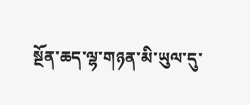སྔོན་ཆད་ལྷ་གཉན་མི་ཡུལ་དུ་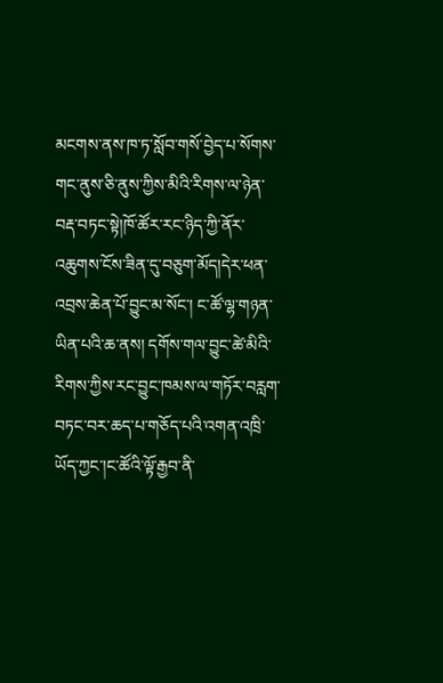མངགས་ནས་ཁ་ཏ་སློབ་གསོ་བྱེད་པ་སོགས་གང་ནུས་ཅི་ནུས་ཀྱིས་མིའི་རིགས་ལ་ཉེན་བརྡ་བཏང་སྟེ།ཁོ་ཚོར་རང་ཉིད་ཀྱི་ནོར་འཆུགས་ངོས་ཟིན་དུ་བཅུག་མོད།དེར་ཕན་འབྲས་ཆེན་པོ་བྱུང་མ་སོང་། ང་ཚོ་ལྷ་གཉན་ཡིན་པའི་ཆ་ནས། དགོས་གལ་བྱུང་ཚེ་མིའི་རིགས་ཀྱིས་རང་བྱུང་ཁམས་ལ་གཏོར་བརླག་བཏང་བར་ཆད་པ་གཅོད་པའི་འགན་འཁྲི་ཡོད་ཀྱང་།ང་ཚོའི་ལྟོ་རྒྱབ་ནི་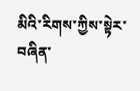མིའི་རིགས་ཀྱིས་སྟེར་བཞིན་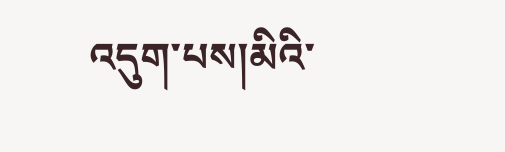འདུག་པས།མིའི་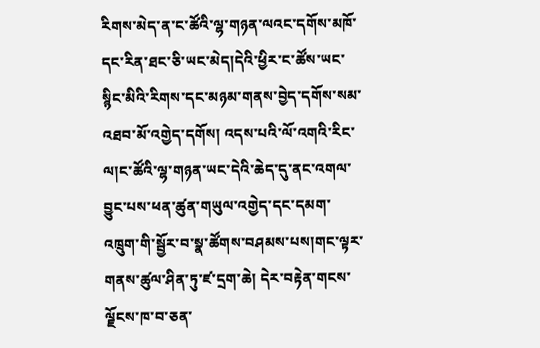རིགས་མེད་ན་ང་ཚོའི་ལྷ་གཉན་ལའང་དགོས་མཁོ་དང་རིན་ཐང་ཅི་ཡང་མེད།དེའི་ཕྱིར་ང་ཚོས་ཡང་སྙིང་མིའི་རིགས་དང་མཉམ་གནས་བྱེད་དགོས་སམ་འཐབ་མོ་འགྱེད་དགོས། འདས་པའི་ལོ་འགའི་རིང་ལ།ང་ཚོའི་ལྷ་གཉན་ཡང་དེའི་ཆེད་དུ་ནང་འགལ་བྱུང་པས་ཕན་ཚུན་གཡུལ་འགྱེད་དང་དམག་འཁྲུག་གི་སྦྱོར་བ་སྣ་ཚོགས་བཤམས་པས།གང་ལྟར་གནས་ཚུལ་ཤིན་ཏུ་ཛ་དྲག་ཆེ། དེར་བརྟེན་གངས་ལྗོངས་ཁ་བ་ཅན་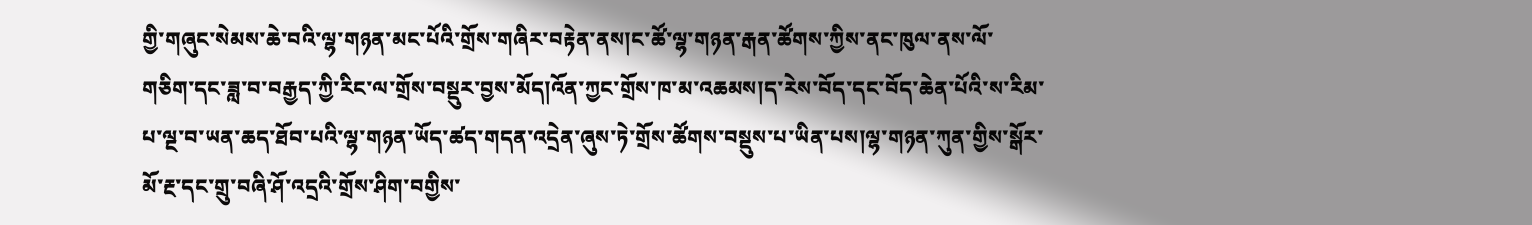གྱི་གཞུང་སེམས་ཆེ་བའི་ལྷ་གཉན་མང་པོའི་གྲོས་གཞིར་བརྟེན་ནས།ང་ཚོ་ལྷ་གཉན་རྒན་ཚོགས་ཀྱིས་ནང་ཁུལ་ནས་ལོ་གཅིག་དང་ཟླ་བ་བརྒྱད་ཀྱི་རིང་ལ་གྲོས་བསྡུར་བྱས་མོད།འོན་ཀྱང་གྲོས་ཁ་མ་འཆམས།ད་རེས་བོད་དང་བོད་ཆེན་པོའི་ས་རིམ་པ་ལྔ་བ་ཡན་ཆད་ཐོབ་པའི་ལྷ་གཉན་ཡོད་ཚད་གདན་འདྲེན་ཞུས་ཏེ་གྲོས་ཚོགས་བསྡུས་པ་ཡིན་པས།ལྷ་གཉན་ཀུན་གྱིས་སྒོར་མོ་རྔ་དང་གྲུ་བཞི་ཤོ་འདྲའི་གྲོས་ཤིག་བགྱིས་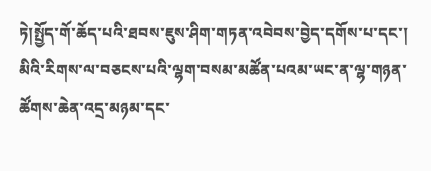ཏེ།སྤྱོད་གོ་ཆོད་པའི་ཐབས་ཇུས་ཤིག་གཏན་འབེབས་བྱེད་དགོས་པ་དང་། མིའི་རིགས་ལ་བཅངས་པའི་ལྷག་བསམ་མཚོན་པའམ་ཡང་ན་ལྷ་གཉན་ཚོགས་ཆེན་འདྲ་མཉམ་དང་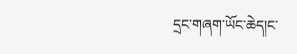དྲང་གཞག་ཡོང་ཆེད།ང་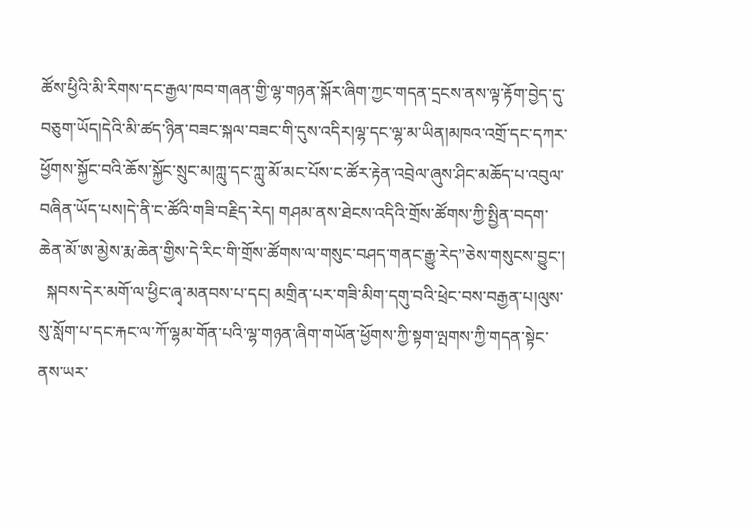ཚོས་ཕྱིའི་མི་རིགས་དང་རྒྱལ་ཁབ་གཞན་གྱི་ལྷ་གཉན་སྐོར་ཞིག་ཀྱང་གདན་དྲངས་ནས་ལྟ་རྟོག་བྱེད་དུ་བཅུག་ཡོད།དེའི་མི་ཚད་ཉིན་བཟང་སྐལ་བཟང་གི་དུས་འདིར།ལྷ་དང་ལྷ་མ་ཡིན།མཁའ་འགྲོ་དང་དཀར་ཕྱོགས་སྐྱོང་བའི་ཆོས་སྐྱོང་སྲུང་མ།ཀླུ་དང་ཀླུ་མོ་མང་པོས་ང་ཚོར་རྟེན་འབྲེལ་ཞུས་ཤིང་མཆོད་པ་འབུལ་བཞིན་ཡོད་པས།དེ་ནི་ང་ཚོའི་གཟི་བརྗིད་རེད། གཤམ་ནས་ཐེངས་འདིའི་གྲོས་ཚོགས་ཀྱི་སྤྱིན་བདག་ཆེན་མོ་ཨ་མྱེས་རྨ་ཆེན་གྱིས་དེ་རིང་གི་གྲོས་ཚོགས་ལ་གསུང་བཤད་གནང་རྒྱུ་རེད”ཅེས་གསུངས་བྱུང་།
  སྐབས་དེར་མགོ་ལ་ཕྱིང་ཞྭ་མནབས་པ་དང། མགྲིན་པར་གཟི་མིག་དགུ་བའི་ཕྲེང་བས་བརྒྱན་པ།ལུས་སུ་སློག་པ་དང་རྐང་ལ་ཀོ་ལྷམ་གོན་པའི་ལྷ་གཉན་ཞིག་གཡོན་ཕྱོགས་ཀྱི་སྟག་ལྤགས་ཀྱི་གདན་སྟེང་ནས་ཡར་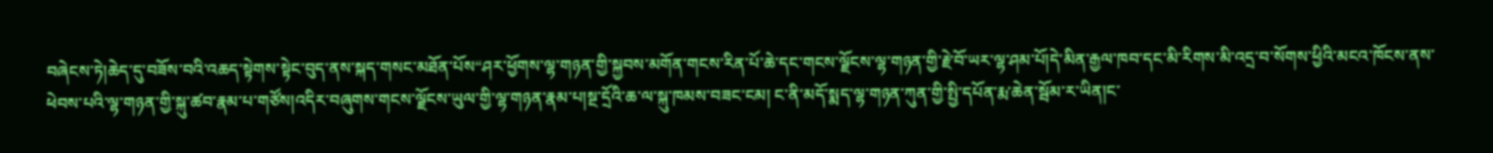བཞེངས་ཏེ།ཆེད་དུ་བཟོས་བའི་འཆད་སྟེགས་སྟེང་བུད་ནས་སྐད་གསང་མཐོན་པོས“ཤར་ཕྱོགས་ལྷ་གཉན་གྱི་སྐྱབས་མགོན་གངས་རིན་པོ་ཆེ་དང་གངས་ལྗོངས་ལྷ་གཉན་གྱི་རྗེ་བོ་ཡར་ལྷ་ཤམ་པོ།དེ་མིན་རྒྱལ་ཁབ་དང་མི་རིགས་མི་འདྲ་བ་སོགས་ཕྱིའི་མངའ་ཁོངས་ནས་ཕེབས་པའི་ལྷ་གཉན་གྱི་སྐུ་ཚབ་རྣམ་པ་གཙོས།འདིར་བཞུགས་གངས་ལྗོངས་ཡུལ་གྱི་ལྷ་གཉན་རྣམ་པ།སྔ་དྲོའི་ཆ་ལ་སྐུ་ཁམས་བཟང་ངམ། ང་ནི་མདོ་སྨད་ལྷ་གཉན་ཀུན་གྱི་སྤྱི་དཔོན་རྨ་ཆེན་སྦོམ་ར་ཡིན།ང་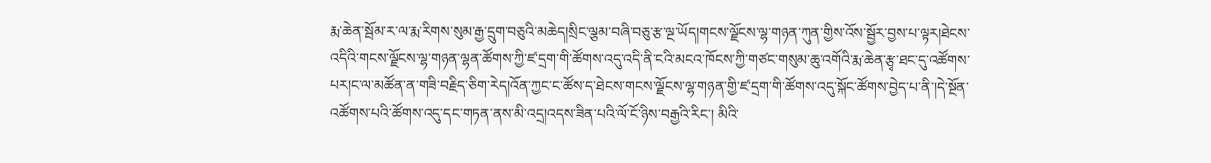རྨ་ཆེན་སྦོམ་ར་ལ་རྨ་རིགས་སུམ་རྒྱ་དྲུག་བཅུའི་མཆེད།སྲིང་ལྕམ་བཞི་བཅུ་རྩ་ལྔ་ཡོད།གངས་ལྗོངས་ལྷ་གཉན་ཀུན་གྱིས་འོས་སྦྱོར་བྱས་པ་ལྟར།ཐེངས་འདིའི་གངས་ལྗོངས་ལྷ་གཉན་ལྷན་ཚོགས་ཀྱི་ཛ་དྲག་གི་ཚོགས་འདུ་འདི་ནི་ངའི་མངའ་ཁོངས་ཀྱི་གཙང་གསུམ་ཆུ་འགོའི་རྨ་ཆེན་རྩྭ་ཐང་དུ་འཚོགས་པར།ང་ལ་མཚོན་ན་གཟི་བརྗིད་ཅིག་རེད།འོན་ཀྱང་ང་ཚོས་ད་ཐེངས་གངས་ལྗོངས་ལྷ་གཉན་གྱི་ཛ་དྲག་གི་ཚོགས་འདུ་སྐོང་ཚོགས་བྱེད་པ་ནི་།དེ་སྔོན་འཚོགས་པའི་ཚོགས་འདུ་དང་གཏན་ནས་མི་འདྲ།འདས་ཟིན་པའི་ལོ་ངོ་ཉིས་བརྒྱའི་རིང་། མིའི་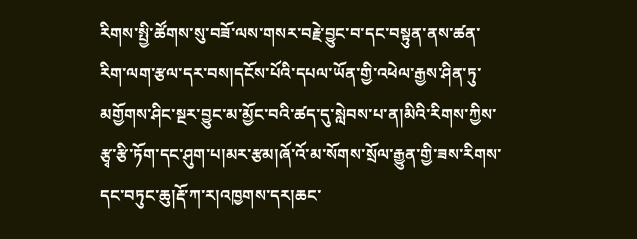རིགས་སྤྱི་ཚོགས་སུ་བཟོ་ལས་གསར་བརྗེ་བྱུང་བ་དང་བསྟུན་ནས་ཚན་རིག་ལག་རྩལ་དར་བས།དངོས་པོའི་དཔལ་ཡོན་གྱི་འཕེལ་རྒྱས་ཤིན་ཏུ་མགྱོགས་ཤིང་སྔར་བྱུང་མ་མྱོང་བའི་ཚད་དུ་སླེབས་པ་ན།མིའི་རིགས་ཀྱིས་རྩྭ་རྩི་ཏོག་དང་ཤུག་པ།མར་རྩམ།ཞོ་འོ་མ་སོགས་སྲོལ་རྒྱུན་གྱི་ཟས་རིགས་དང་བཏུང་ཆུ།རྡོ་ཀ་ར།འཁྱགས་དར།ཆང་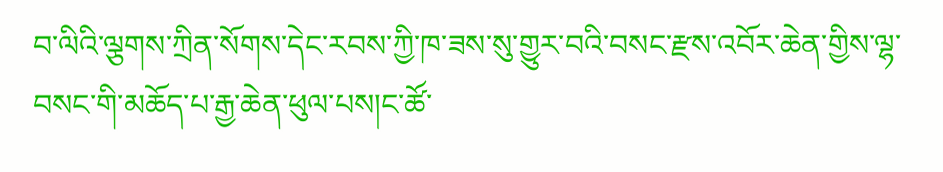བ་ལིའི་ལྕགས་ཀྲིན་སོགས་དེང་རབས་ཀྱི་ཁ་ཟས་སུ་གྱུར་བའི་བསང་རྫས་འབོར་ཆེན་གྱིས་ལྷ་བསང་གི་མཆོད་པ་རྒྱ་ཆེན་ཕུལ་པས།ང་ཚོ་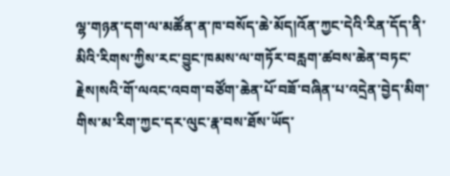ལྷ་གཉན་དག་ལ་མཚོན་ན་ཁ་བསོད་ཆེ་མོད།འོན་ཀྱང་དེའི་རིན་དོད་ནི་མིའི་རིགས་ཀྱིས་རང་བྱུང་ཁམས་ལ་གཏོར་བརླག་ཚབས་ཆེན་བཏང་རྗེས།སའི་གོ་ལའང་འབག་བཙོག་ཆེན་པོ་བཟོ་བཞིན་པ་འདྲེན་བྱེད་མིག་གིས་མ་རིག་ཀྱང་དར་ལུང་རྣ་བས་ཐོས་ཡོད་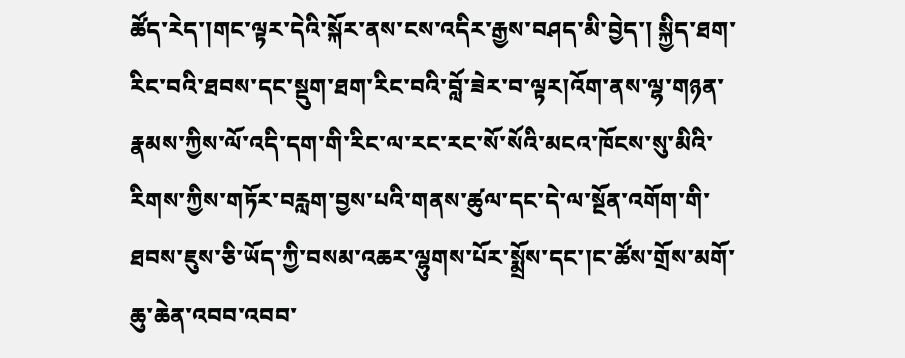ཚོད་རེད་།གང་ལྟར་དེའི་སྐོར་ནས་ངས་འདིར་རྒྱས་བཤད་མི་བྱེད་། སྐྱིད་ཐག་རིང་བའི་ཐབས་དང་སྡུག་ཐག་རིང་བའི་བློ་ཟེར་བ་ལྟར།འོག་ནས་ལྷ་གཉན་རྣམས་ཀྱིས་ལོ་འདི་དག་གི་རིང་ལ་རང་རང་སོ་སོའི་མངའ་ཁོངས་སུ་མིའི་རིགས་ཀྱིས་གཏོར་བརླག་བྱས་པའི་གནས་ཚུལ་དང་དེ་ལ་སྔོན་འགོག་གི་ཐབས་ཇུས་ཅི་ཡོད་ཀྱི་བསམ་འཆར་ལྷུགས་པོར་སྨྲོས་དང་།ང་ཚོས་གྲོས་མགོ་ཆུ་ཆེན་འབབ་འབབ་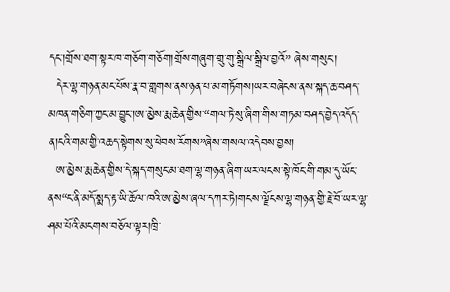དང་།གྲོས་ཐག་སྟར་ཁ་གཅོག་གཅོག།གྲོས་གཞུག་གྲུ་གུ་སྒྲིལ་སྒྲིལ་བྱའོ” ཞེས་གསུང་།
  དེར་ལྷ་གཉན་མང་པོས་རྣ་བ་གླགས་ནས་ཉན་པ་མ་གཏོགས།ཡར་བཞེངས་ནས་སྐད་ཆ་བཤད་མཁན་གཅིག་ཀྱང་མ་བྱུང་།ཨ་མྱེས་རྨ་ཆེན་གྱིས་“གལ་ཏེ་སུ་ཞིག་གིས་གཏམ་བཤད་བྱེད་འདོད་ན།ངའི་གམ་གྱི་འཆད་སྟེགས་སུ་ཕེབས་རོགས”ཞེས་གསལ་འདེབས་བྱས།
  ཨ་མྱེས་རྨ་ཆེན་གྱིས་དེ་སྐད་གསུང་མ་ཐག་ལྷ་གཉན་ཞིག་ཡར་ལངས་སྟེ་ཁོང་གི་གམ་དུ་ཡོང་ནས“ང་ནི་མདོ་སྨད་རྟ་ཡི་ཆོལ་ཁའི་ཨ་མྱེས་ཞལ་དཀར་ཏེ།གངས་ལྗོངས་ལྷ་གཉན་གྱི་རྗེ་བོ་ཡར་ལྷ་ཤམ་པོའི་མངགས་བཅོལ་ལྟར།ཁྲི་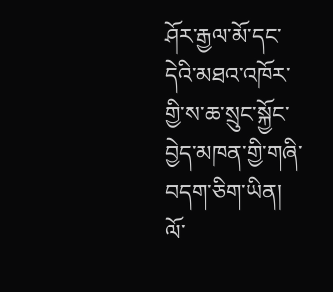ཤོར་རྒྱལ་མོ་དང་དེའི་མཐའ་འཁོར་གྱི་ས་ཆ་སྲུང་སྐྱོང་བྱེད་མཁན་གྱི་གཞི་བདག་ཅིག་ཡིན། ལོ་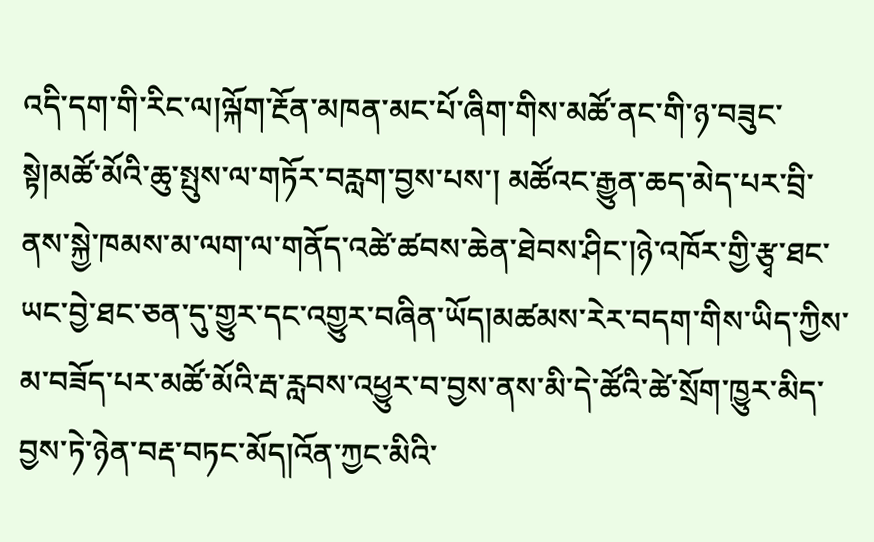འདི་དག་གི་རིང་ལ།ལྐོག་རྔོན་མཁན་མང་པོ་ཞིག་གིས་མཚོ་ནང་གི་ཉ་བཟུང་སྟེ།མཚོ་མོའི་ཆུ་སྤུས་ལ་གཏོར་བརླག་བྱས་པས་། མཚོའང་རྒྱུན་ཆད་མེད་པར་བྲི་ནས་སྐྱེ་ཁམས་མ་ལག་ལ་གནོད་འཚེ་ཚབས་ཆེན་ཐེབས་ཤིང་།ཉེ་འཁོར་གྱི་རྩྭ་ཐང་ཡང་བྱེ་ཐང་ཅན་དུ་གྱུར་དང་འགྱུར་བཞིན་ཡོད།མཚམས་རེར་བདག་གིས་ཡིད་ཀྱིས་མ་བཟོད་པར་མཚོ་མོའི་རྦ་རླབས་འཕྱུར་བ་བྱས་ནས་མི་དེ་ཚོའི་ཚེ་སྲོག་ཁྱུར་མིད་བྱས་ཏེ་ཉེན་བརྡ་བཏང་མོད།འོན་ཀྱང་མིའི་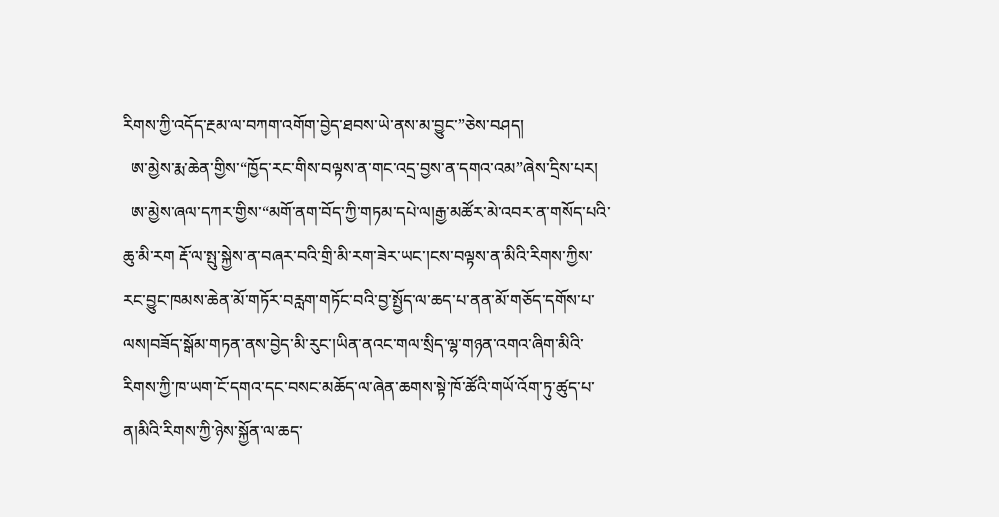རིགས་ཀྱི་འདོད་རྔམ་ལ་བཀག་འགོག་བྱེད་ཐབས་ཡེ་ནས་མ་བྱུང་”ཅེས་བཤད།
  ཨ་མྱེས་རྨ་ཆེན་གྱིས་“ཁྱོད་རང་གིས་བལྟས་ན་གང་འདྲ་བྱས་ན་དགའ་འམ”ཞེས་དྲིས་པར།
  ཨ་མྱེས་ཞལ་དཀར་གྱིས་“མགོ་ནག་བོད་ཀྱི་གཏམ་དཔེ་ལ།རྒྱ་མཚོར་མེ་འབར་ན་གསོད་པའི་ཆུ་མི་རག རྡོ་ལ་སྤུ་སྐྱེས་ན་བཞར་བའི་གྲི་མི་རག་ཟེར་ཡང་།ངས་བལྟས་ན་མིའི་རིགས་ཀྱིས་རང་བྱུང་ཁམས་ཆེན་མོ་གཏོར་བརླག་གཏོང་བའི་བྱ་སྤྱོད་ལ་ཆད་པ་ནན་མོ་གཅོད་དགོས་པ་ལས།བཟོད་སྒོམ་གཏན་ནས་བྱེད་མི་རུང་།ཡིན་ནའང་གལ་སྲིད་ལྷ་གཉན་འགའ་ཞིག་མིའི་རིགས་ཀྱི་ཁ་ཡག་ངོ་དགའ་དང་བསང་མཆོད་ལ་ཞེན་ཆགས་སྟེ་ཁོ་ཚོའི་གཡོ་འོག་ཏུ་ཚུད་པ་ན།མིའི་རིགས་ཀྱི་ཉེས་སྐྱོན་ལ་ཆད་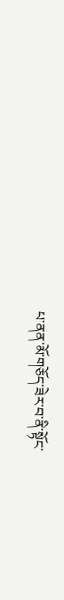པ་ནན་མོ་གཅོད་ཟེར་བ་ནི་སྟོང་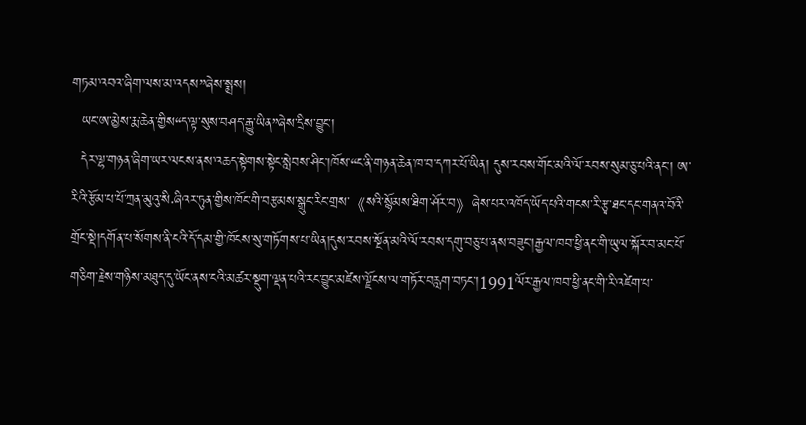གཏམ་འབའ་ཞིག་ལས་མ་འདས”ཞེས་སྨྲས།
  ཡང་ཨ་མྱེས་རྨ་ཆེན་གྱིས“ད་ལྟ་སུས་བཤད་རྒྱུ་ཡིན”ཞེས་དྲིས་བྱུང་།
  དེར་ལྷ་གཉན་ཞིག་ཡར་ལངས་ནས་འཆད་སྟེགས་སྟེང་སླེབས་ཤིང་།ཁོས་“ང་ནི་གཉན་ཆེན་ཁ་བ་དཀར་པོ་ཡིན། དུས་རབས་གོང་མའི་ལོ་རབས་སུམ་ཅུ་པའི་ནང་། ཨ་རིའི་རྩོམ་པ་པོ་ཀྲན་མུའུ་སི·ཞིའར་ཏུན་གྱིས་ཁོང་གི་བརྩམས་སྒྲུང་རིང་གྲས་《སའི་སྙོམས་ཐིག་ཤོར་བ》ཞེས་པར་འཁོད་ཡོད་པའི་གངས་རི་རྩྭ་ཐང་དང་གནའ་བོའི་གྲོང་སྡེ།དགོན་པ་སོགས་ནི་ངའི་དོ་དམ་གྱི་ཁོངས་སུ་གཏོགས་པ་ཡིན།དུས་རབས་སྔོན་མའི་ལོ་རབས་དགུ་བཅུ་པ་ནས་བཟུང་།རྒྱལ་ཁབ་ཕྱི་ནང་གི་ཡུལ་སྐོར་བ་མང་པོ་གཅིག་རྗེས་གཉིས་མཐུད་དུ་ཡོང་ནས་ངའི་མཚར་སྡུག་ལྡན་པའི་རང་བྱུང་མཛེས་ལྗོངས་ལ་གཏོར་བརླག་བཏང་།1991ལོར་རྒྱལ་ཁབ་ཕྱི་ནང་གི་རི་འཛེག་པ་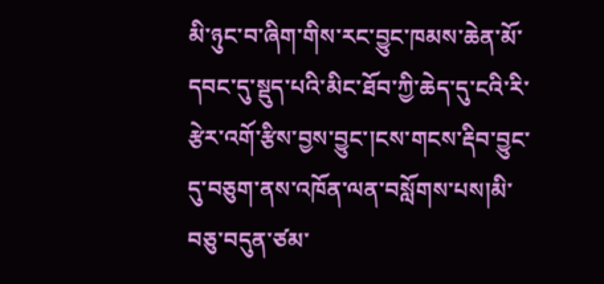མི་ཉུང་བ་ཞིག་གིས་རང་བྱུང་ཁམས་ཆེན་མོ་དབང་དུ་སྡུད་པའི་མིང་ཐོབ་ཀྱི་ཆེད་དུ་ངའི་རི་རྩེར་འགོ་རྩིས་བྱས་བྱུང་།ངས་གངས་རྡིབ་བྱུང་དུ་བཅུག་ནས་འཁོན་ལན་བསློགས་པས།མི་བཅུ་བདུན་ཙམ་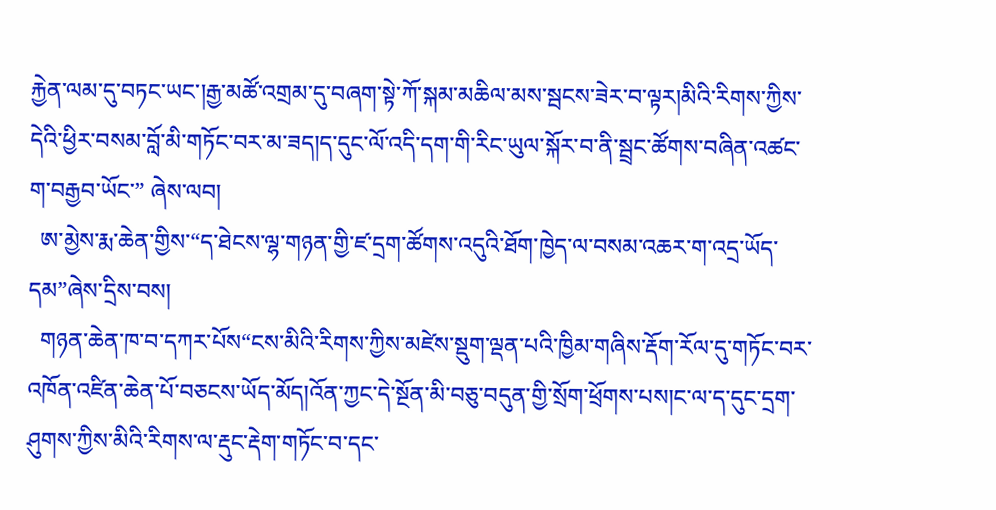རྐྱེན་ལམ་དུ་བཏང་ཡང་།རྒྱ་མཚོ་འགྲམ་དུ་བཞག་སྟེ་ཀོ་སྐམ་མཆིལ་མས་སྦངས་ཟེར་བ་ལྟར།མིའི་རིགས་ཀྱིས་དེའི་ཕྱིར་བསམ་བློ་མི་གཏོང་བར་མ་ཟད།ད་དུང་ལོ་འདི་དག་གི་རིང་ཡུལ་སྐོར་བ་ནི་སྦྲང་ཚོགས་བཞིན་འཚང་ག་བརྒྱབ་ཡོང་” ཞེས་ལབ།
  ཨ་མྱེས་རྨ་ཆེན་གྱིས་“ད་ཐེངས་ལྷ་གཉན་གྱི་ཛ་དྲག་ཚོགས་འདུའི་ཐོག་ཁྱེད་ལ་བསམ་འཆར་ག་འདྲ་ཡོད་དམ”ཞེས་དྲིས་བས།
  གཉན་ཆེན་ཁ་བ་དཀར་པོས“ངས་མིའི་རིགས་ཀྱིས་མཛེས་སྡུག་ལྡན་པའི་ཁྱིམ་གཞིས་རྡོག་རོལ་དུ་གཏོང་བར་འཁོན་འཛིན་ཆེན་པོ་བཅངས་ཡོད་མོད།འོན་ཀྱང་དེ་སྔོན་མི་བཅུ་བདུན་གྱི་སྲོག་ཕྲོགས་པས།ང་ལ་ད་དུང་དྲག་ཤུགས་ཀྱིས་མིའི་རིགས་ལ་རྡུང་རྡེག་གཏོང་བ་དང་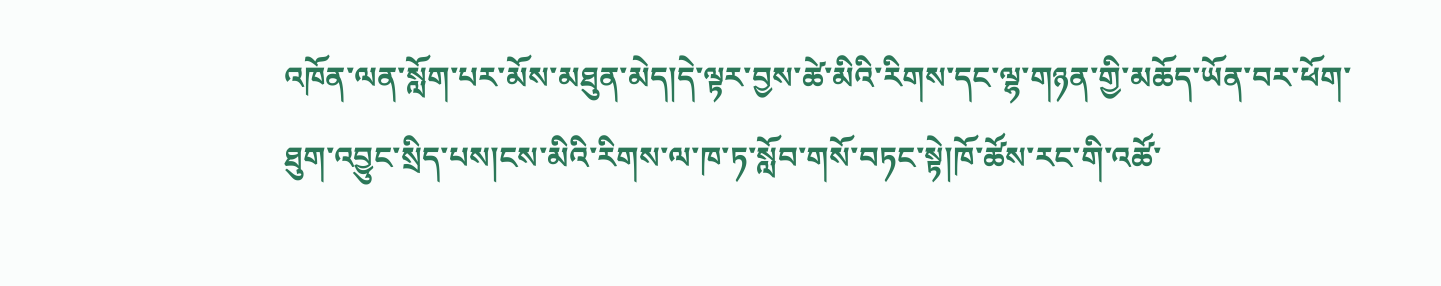འཁོན་ལན་སློག་པར་མོས་མཐུན་མེད།དེ་ལྟར་བྱས་ཚེ་མིའི་རིགས་དང་ལྷ་གཉན་གྱི་མཆོད་ཡོན་བར་ཕོག་ཐུག་འབྱུང་སྲིད་པས།ངས་མིའི་རིགས་ལ་ཁ་ཏ་སློབ་གསོ་བཏང་སྟེ།ཁོ་ཚོས་རང་གི་འཚོ་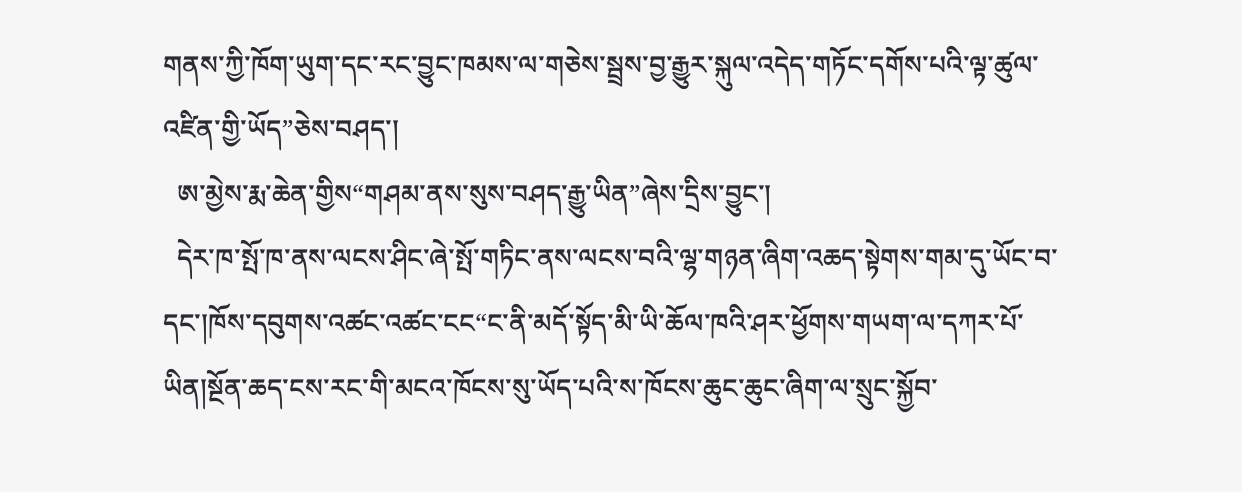གནས་ཀྱི་ཁོག་ཡུག་དང་རང་བྱུང་ཁམས་ལ་གཅེས་སྦྲས་བྱ་རྒྱུར་སྐུལ་འདེད་གཏོང་དགོས་པའི་ལྟ་ཚུལ་འཛིན་གྱི་ཡོད”ཅེས་བཤད་།
  ཨ་མྱེས་རྨ་ཆེན་གྱིས“གཤམ་ནས་སུས་བཤད་རྒྱུ་ཡིན”ཞེས་དྲིས་བྱུང་།
  དེར་ཁ་སྤོ་ཁ་ནས་ལངས་ཤིང་ཞེ་སྤོ་གཏིང་ནས་ལངས་བའི་ལྷ་གཉན་ཞིག་འཆད་སྟེགས་གམ་དུ་ཡོང་བ་དང་།ཁོས་དབུགས་འཚང་འཚང་ངང“ང་ནི་མདོ་སྟོད་མི་ཡི་ཆོལ་ཁའི་ཤར་ཕྱོགས་གཡག་ལ་དཀར་པོ་ཡིན།སྔོན་ཆད་ངས་རང་གི་མངའ་ཁོངས་སུ་ཡོད་པའི་ས་ཁོངས་ཆུང་ཆུང་ཞིག་ལ་སྲུང་སྐྱོབ་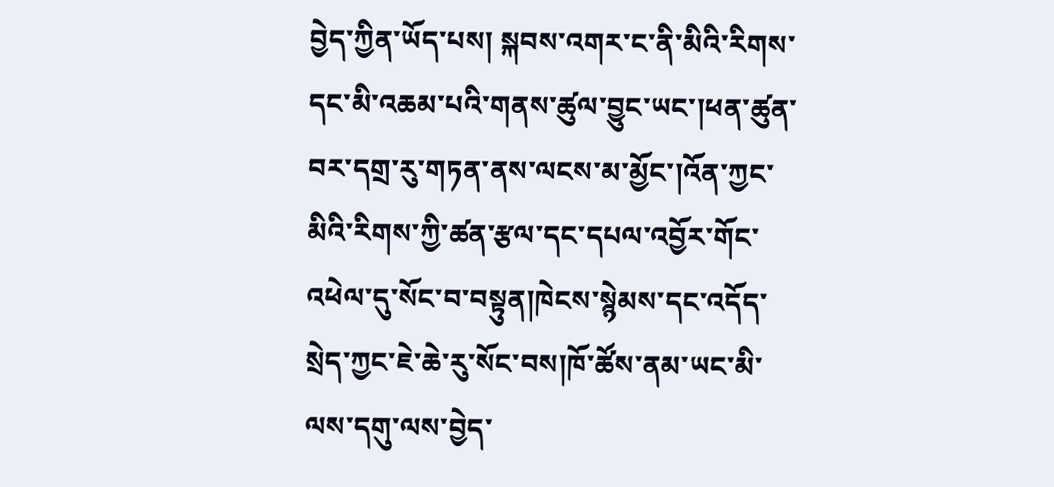བྱེད་ཀྱིན་ཡོད་པས། སྐབས་འགར་ང་ནི་མིའི་རིགས་དང་མི་འཆམ་པའི་གནས་ཚུལ་བྱུང་ཡང་།ཕན་ཚུན་བར་དགྲ་རུ་གཏན་ནས་ལངས་མ་མྱོང་།འོན་ཀྱང་མིའི་རིགས་ཀྱི་ཚན་རྩལ་དང་དཔལ་འབྱོར་གོང་འཕེལ་དུ་སོང་བ་བསྟུན།ཁེངས་སྙེམས་དང་འདོད་སྲེད་ཀྱང་ཇེ་ཆེ་རུ་སོང་བས།ཁོ་ཚོས་ནམ་ཡང་མི་ལས་དགུ་ལས་བྱེད་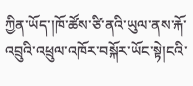ཀྱིན་ཡོད་།ཁོ་ཚོས་ཙི་ནའི་ཡུལ་ནས་རྐོ་འབྲུའི་འཕྲུལ་འཁོར་བསྐོར་ཡོང་སྟེ།ངའི་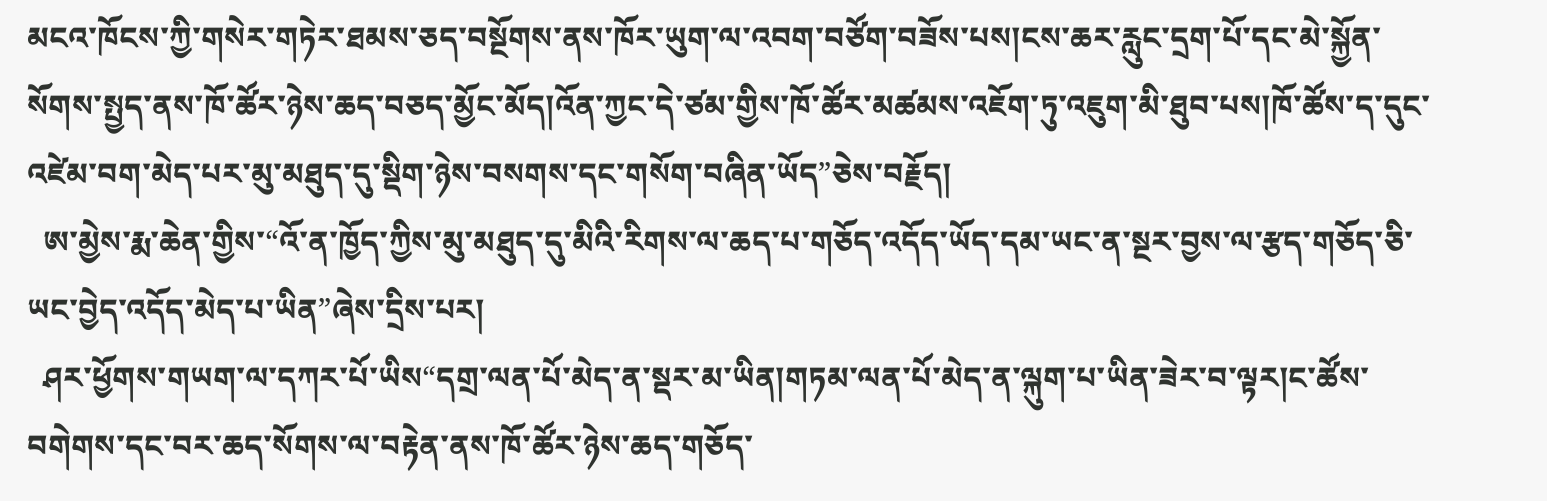མངའ་ཁོངས་ཀྱི་གསེར་གཏེར་ཐམས་ཅད་བསྔོགས་ནས་ཁོར་ཡུག་ལ་འབག་བཙོག་བཟོས་པས།ངས་ཆར་རླུང་དྲག་པོ་དང་མེ་སྐྱོན་སོགས་སྤྱད་ནས་ཁོ་ཚོར་ཉེས་ཆད་བཅད་མྱོང་མོད།འོན་ཀྱང་དེ་ཙམ་གྱིས་ཁོ་ཚོར་མཚམས་འཇོག་ཏུ་འཇུག་མི་ཐུབ་པས།ཁོ་ཚོས་ད་དུང་འཛེམ་བག་མེད་པར་མུ་མཐུད་དུ་སྡིག་ཉེས་བསགས་དང་གསོག་བཞིན་ཡོད”ཅེས་བརྗོད།
  ཨ་མྱེས་རྨ་ཆེན་གྱིས་“འོ་ན་ཁྱོད་ཀྱིས་མུ་མཐུད་དུ་མིའི་རིགས་ལ་ཆད་པ་གཅོད་འདོད་ཡོད་དམ་ཡང་ན་སྔར་བྱས་ལ་རྩད་གཅོད་ཅི་ཡང་བྱེད་འདོད་མེད་པ་ཡིན”ཞེས་དྲིས་པར།
  ཤར་ཕྱོགས་གཡག་ལ་དཀར་པོ་ཡིས“དགྲ་ལན་པོ་མེད་ན་སྡར་མ་ཡིན།གཏམ་ལན་པོ་མེད་ན་ལྐུག་པ་ཡིན་ཟེར་བ་ལྟར།ང་ཚོས་བགེགས་དང་བར་ཆད་སོགས་ལ་བརྟེན་ནས་ཁོ་ཚོར་ཉེས་ཆད་གཅོད་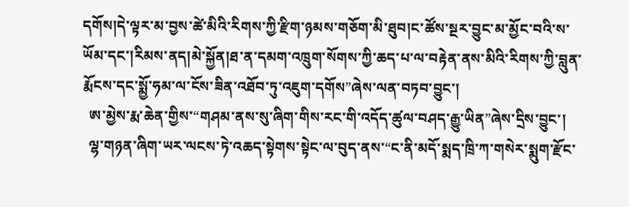དགོས།དེ་ལྟར་མ་བྱས་ཚེ་མིའི་རིགས་ཀྱི་རྫིག་ཉམས་གཅོག་མི་ཐུབ།ང་ཚོས་སྔར་བྱུང་མ་མྱོང་བའི་ས་ཡོམ་དང་།རིམས་ནད།མེ་སྐྱོན།ཐ་ན་དམག་འཁྲུག་སོགས་ཀྱི་ཆད་པ་ལ་བརྟེན་ནས་མིའི་རིགས་ཀྱི་བླུན་རྨོངས་དང་སྨྱོ་ཧམ་ལ་ངོས་ཟིན་འཐོབ་ཏུ་འཇུག་དགོས”ཞེས་ལན་བཏབ་བྱུང་།
  ཨ་མྱེས་རྨ་ཆེན་གྱིས་“གཤམ་ནས་སུ་ཞིག་གིས་རང་གི་འདོད་ཚུལ་བཤད་རྒྱུ་ཡིན”ཞེས་དྲིས་བྱུང་།
  ལྷ་གཉན་ཞིག་ཡར་ལངས་ཏེ་འཆད་སྟེགས་སྟེང་ལ་བུད་ནས་“ང་ནི་མདོ་སྨད་ཁྲི་ཀ་གསེར་སྨུག་རྫོང་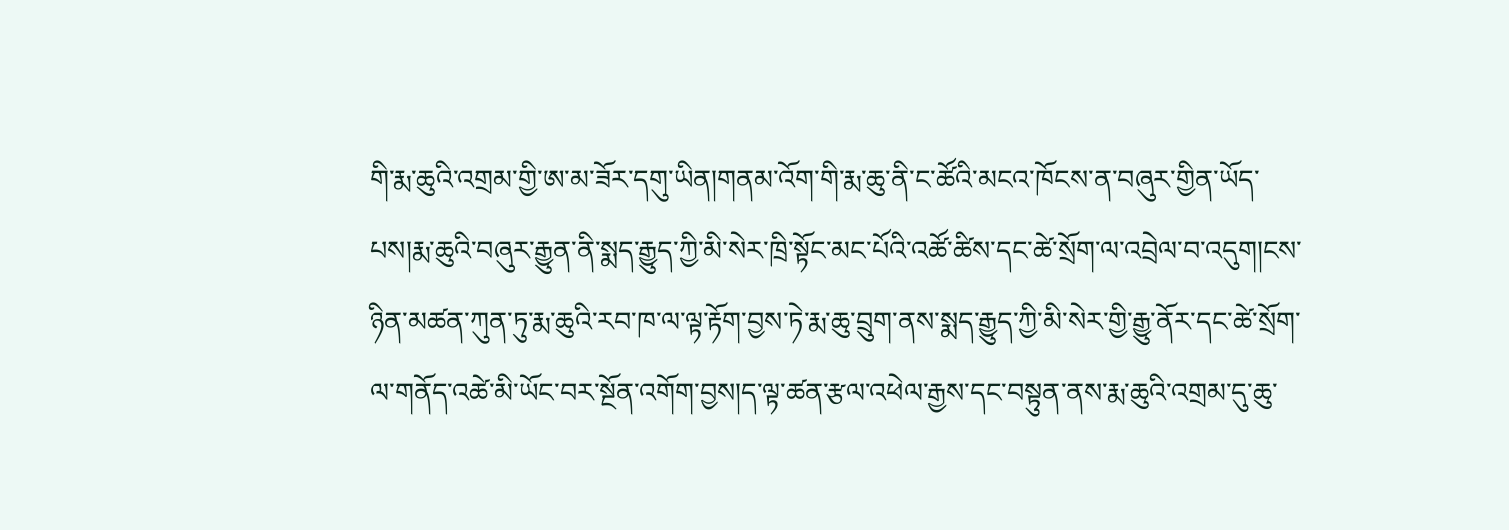གི་རྨ་ཆུའི་འགྲམ་གྱི་ཨ་མ་ཟོར་དགུ་ཡིན།གནམ་འོག་གི་རྨ་ཆུ་ནི་ང་ཚོའི་མངའ་ཁོངས་ན་བཞུར་གྱིན་ཡོད་པས།རྨ་ཆུའི་བཞུར་རྒྱུན་ནི་སྨད་རྒྱུད་ཀྱི་མི་སེར་ཁྲི་སྟོང་མང་པོའི་འཚོ་ཚིས་དང་ཚེ་སྲོག་ལ་འབྲེལ་བ་འདུག།ངས་ཉིན་མཚན་ཀུན་ཏུ་རྨ་ཆུའི་རབ་ཁ་ལ་ལྟ་རྟོག་བྱས་ཏེ་རྨ་ཆུ་བྲུག་ནས་སྨད་རྒྱུད་ཀྱི་མི་སེར་གྱི་རྒྱུ་ནོར་དང་ཚེ་སྲོག་ལ་གནོད་འཚེ་མི་ཡོང་བར་སྔོན་འགོག་བྱས།ད་ལྟ་ཚན་རྩལ་འཕེལ་རྒྱས་དང་བསྟུན་ནས་རྨ་ཆུའི་འགྲམ་དུ་ཆུ་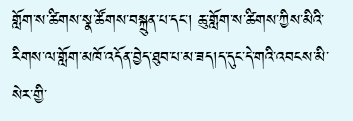གློག་ས་ཚིགས་སྣ་ཚོགས་བསྐྲུན་པ་དང་། ཆུ་གློག་ས་ཚིགས་ཀྱིས་མིའི་རིགས་ལ་གློག་མཁོ་འདོན་བྱེད་ཐུབ་པ་མ་ཟད།ད་དུང་དེ་གའི་འབངས་མི་སེར་གྱི་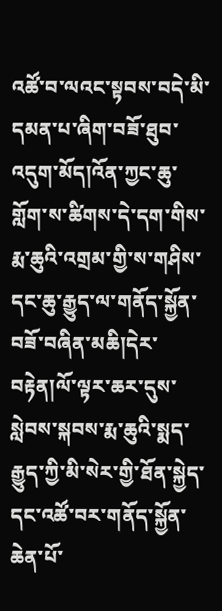འཚོ་བ་ལའང་སྟབས་བདེ་མི་དམན་པ་ཞིག་བཟོ་ཐུབ་འདུག་མོད།འོན་ཀྱང་ཆུ་གློག་ས་ཚིགས་དེ་དག་གིས་རྨ་ཆུའི་འགྲམ་གྱི་ས་གཤིས་དང་ཆུ་རྒྱུད་ལ་གནོད་སྐྱོན་བཟོ་བཞིན་མཆི།དེར་བརྟེན།ལོ་ལྟར་ཆར་དུས་སླེབས་སྐབས་རྨ་ཆུའི་སྨད་རྒྱུད་ཀྱི་མི་སེར་གྱི་ཐོན་སྐྱེད་དང་འཚོ་བར་གནོད་སྐྱོན་ཆེན་པོ་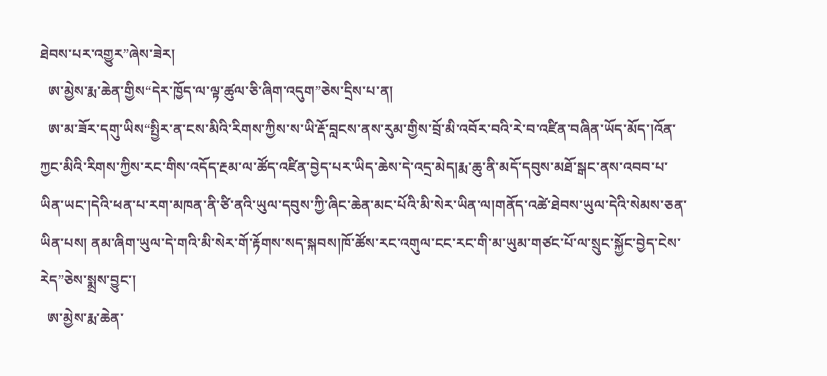ཐེབས་པར་འགྱུར”ཞེས་ཟེར།
  ཨ་མྱེས་རྨ་ཆེན་གྱིས“དེར་ཁྱོད་ལ་ལྟ་ཚུལ་ཅི་ཞིག་འདུག”ཅེས་དྲིས་པ་ན།
  ཨ་མ་ཟོར་དགུ་ཡིས“སྤྱིར་ན་ངས་མིའི་རིགས་ཀྱིས་ས་ཡི་རྡོ་བླངས་ནས་རུམ་གྱིས་བྲོ་མི་འབོར་བའི་རེ་བ་འཛིན་བཞིན་ཡོད་མོད་།འོན་ཀྱང་མིའི་རིགས་ཀྱིས་རང་གིས་འདོད་རྔམ་ལ་ཚོད་འཛིན་བྱེད་པར་ཡིད་ཆེས་དེ་འདྲ་མེད།རྨ་ཆུ་ནི་མདོ་དབུས་མཐོ་སྒང་ནས་འབབ་པ་ཡིན་ཡང་།དེའི་ཕན་པ་རག་མཁན་ནི་ཙི་ནའི་ཡུལ་དབུས་ཀྱི་ཞིང་ཆེན་མང་པོའི་མི་སེར་ཡིན་ལ།གནོད་འཚེ་ཐེབས་ཡུལ་དེའི་སེམས་ཅན་ཡིན་པས། ནམ་ཞིག་ཡུལ་དེ་གའི་མི་སེར་གོ་རྟོགས་སད་སྐབས།ཁོ་ཚོས་རང་འགུལ་ངང་རང་གི་མ་ཡུམ་གཙང་པོ་ལ་སྲུང་སྐྱོང་བྱེད་ངེས་རེད”ཅེས་སྨྲས་བྱུང་།
  ཨ་མྱེས་རྨ་ཆེན་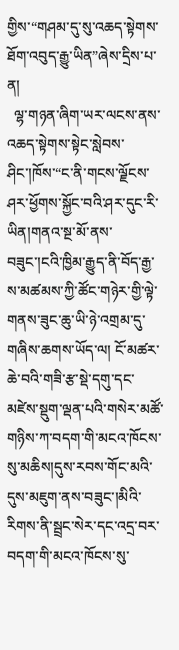གྱིས་“གཤམ་དུ་སུ་འཆད་སྟེགས་ཐོག་འབུད་རྒྱུ་ཡིན”ཞེས་དྲིས་པ་ན།
  ལྷ་གཉན་ཞིག་ཡར་ལངས་ནས་འཆད་སྟེགས་སྟེང་སླེབས་ཤིང་།ཁོས་“ང་ནི་གངས་ལྗོངས་ཤར་ཕྱོགས་སྐྱོང་བའི་ཤར་དུང་རི་ཡིན།གནའ་སྔ་མོ་ནས་བཟུང་།ངའི་ཁྱིམ་རྒྱུད་ནི་བོད་རྒྱ་ས་མཚམས་ཀྱི་ཚོང་གཉེར་གྱི་ལྟེ་གནས་ཟུང་ཆུ་ཡི་ཉེ་འགྲམ་དུ་གཞིས་ཆགས་ཡོད་ལ། ངོ་མཚར་ཆེ་བའི་གཟི་རྩ་སྡེ་དགུ་དང་མཛེས་སྡུག་ལྡན་པའི་གསེར་མཚོ་གཉིས་ཀ་བདག་གི་མངའ་ཁོངས་སུ་མཆིས།དུས་རབས་གོང་མའི་དུས་མཇུག་ནས་བཟུང་།མིའི་རིགས་ནི་སྦྲང་སེར་དང་འདྲ་བར་བདག་གི་མངའ་ཁོངས་སུ་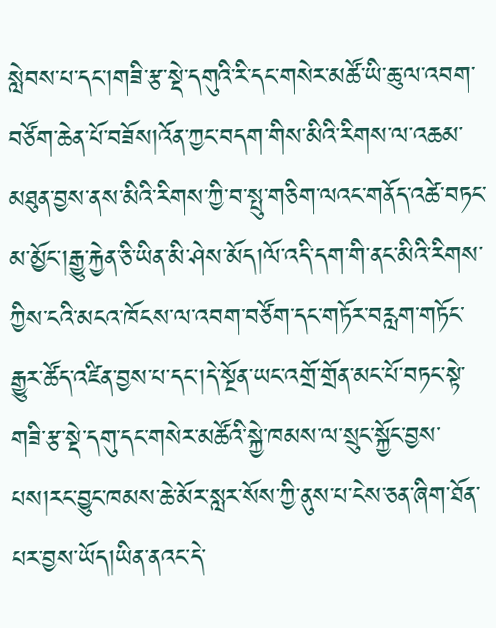སླེབས་པ་དང་།གཟི་རྩ་སྡེ་དགུའི་རི་དང་གསེར་མཚོ་ཡི་ཆུ་ལ་འབག་བཙོག་ཆེན་པོ་བཟོས།འོན་ཀྱང་བདག་གིས་མིའི་རིགས་ལ་འཆམ་མཐུན་བྱས་ནས་མིའི་རིགས་ཀྱི་བ་སྤུ་གཅིག་ལའང་གནོད་འཚེ་བཏང་མ་མྱོང་།རྒྱུ་རྐྱེན་ཅི་ཡིན་མི་ཤེས་མོད།ལོ་འདི་དག་གི་ནང་མིའི་རིགས་ཀྱིས་ངའི་མངའ་ཁོངས་ལ་འབག་བཙོག་དང་གཏོར་བརླག་གཏོང་རྒྱུར་ཚོད་འཛིན་བྱས་པ་དང་།དེ་སྔོན་ཡང་འགྲོ་གྲོན་མང་པོ་བཏང་སྟེ་གཟི་རྩ་སྡེ་དགུ་དང་གསེར་མཚོའི་སྐྱེ་ཁམས་ལ་སྲུང་སྐྱོང་བྱས་པས།རང་བྱུང་ཁམས་ཆེ་མོར་སླར་སོས་ཀྱི་ནུས་པ་ངེས་ཅན་ཞིག་ཐོན་པར་བྱས་ཡོད།ཡིན་ནའང་དེ་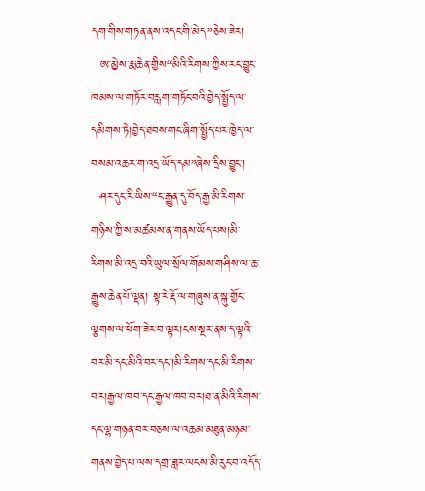དག་གིས་གཏན་ནས་འདང་གི་མེད”ཅེས་ཟེར།
  ཨ་མྱེས་རྨ་ཆེན་གྱིས“མིའི་རིགས་ཀྱིས་རང་བྱུང་ཁམས་ལ་གཏོར་བརླག་གཏོང་བའི་བྱེད་སྤྱོད་ལ་དམིགས་ཏེ།བྱེད་ཐབས་གང་ཞིག་སྤྱོད་པར་ཁྱེད་ལ་བསམ་འཆར་ག་འདྲ་ཡོད་དམ”ཞེས་དྲིས་བྱུང་།
  ཤར་དུང་རི་ཡིས་“ང་རྒྱུན་དུ་བོད་རྒྱ་མི་རིགས་གཉིས་ཀྱི་ས་མཚམས་ན་གནས་ཡོད་པས།མི་རིགས་མི་འདྲ་བའི་ཡུལ་སྲོལ་གོམས་གཤིས་ལ་ཆ་རྒྱུས་ཆེན་པོ་ལྡན། སྟ་རེ་རྡོ་ལ་གཞུས་ན་སྐུ་གྱོང་ལྕགས་ལ་ཕོག་ཟེར་བ་ལྟར།ངས་སྔར་ནས་ད་ལྟའི་བར་མི་དང་མིའི་བར་དང་།མི་རིགས་དང་མི་རིགས་བར།རྒྱལ་ཁབ་དང་རྒྱལ་ཁབ་བར།ཐ་ན་མིའི་རིགས་དང་ལྷ་གཉན་བར་བཅས་ལ་འཆམ་མཐུན་མཉམ་གནས་བྱེད་པ་ལས་དགྲ་ཟླར་ལངས་མི་རུང་བ་འདོད་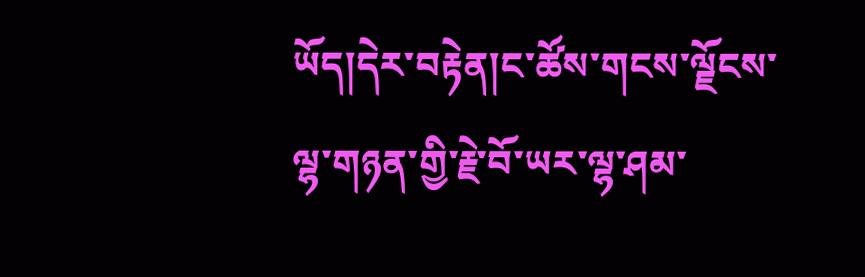ཡོད།དེར་བརྟེན།ང་ཚོས་གངས་ལྗོངས་ལྷ་གཉན་གྱི་རྗེ་བོ་ཡར་ལྷ་ཤམ་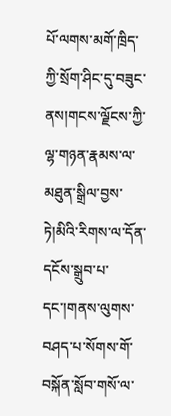པོ་ལགས་མགོ་ཁྲིད་ཀྱི་སྲོག་ཤིང་དུ་བཟུང་ནས།གངས་ལྗོངས་ཀྱི་ལྷ་གཉན་རྣམས་ལ་མཐུན་སྒྲིལ་བྱས་ཏེ།མིའི་རིགས་ལ་དོན་དངོས་སྒྲུབ་པ་དང་།གནས་ལུགས་བཤད་པ་སོགས་གོ་བསྐོན་སློབ་གསོ་ལ་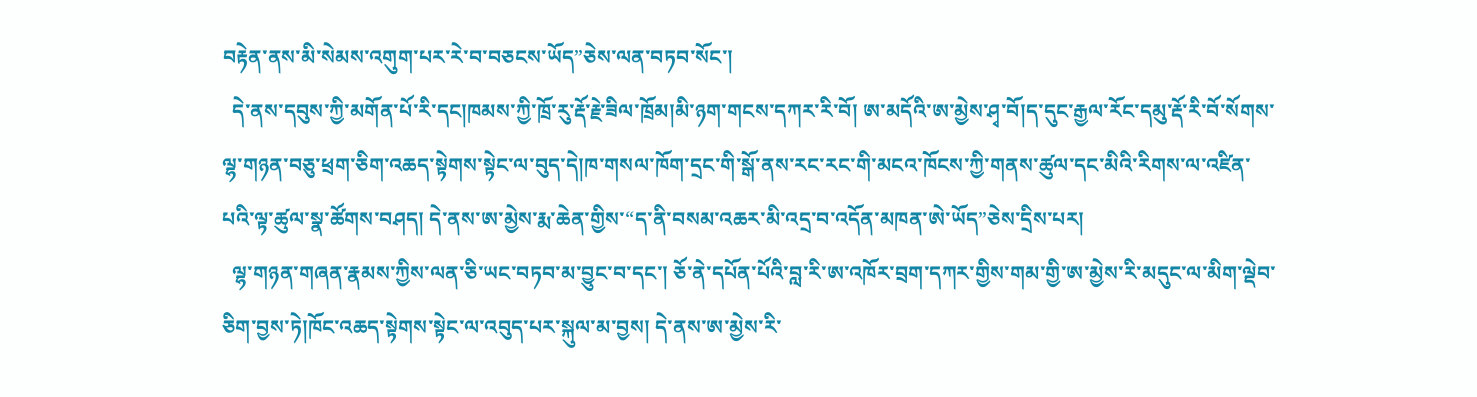བརྟེན་ནས་མི་སེམས་འགུག་པར་རེ་བ་བཅངས་ཡོད”ཅེས་ལན་བཏབ་སོང་།
  དེ་ནས་དབུས་ཀྱི་མགོན་པོ་རི་དང།ཁམས་ཀྱི་ཁྲོ་རུ་རྡོ་རྗེ་ཟིལ་ཁྲོམ།མི་ཉག་གངས་དཀར་རི་བོ། ཨ་མདོའི་ཨ་མྱེས་ཤྭ་བོ།ད་དུང་རྒྱལ་རོང་དམུ་རྡོ་རི་བོ་སོགས་ལྷ་གཉན་བཅུ་ཕྲག་ཅིག་འཆད་སྟེགས་སྟེང་ལ་བུད་དེ།ཁ་གསལ་ཁོག་དྲང་གི་སྒོ་ནས་རང་རང་གི་མངའ་ཁོངས་ཀྱི་གནས་ཚུལ་དང་མིའི་རིགས་ལ་འཛིན་པའི་ལྟ་ཚུལ་སྣ་ཚོགས་བཤད། དེ་ནས་ཨ་མྱེས་རྨ་ཆེན་གྱིས་“ད་ནི་བསམ་འཆར་མི་འདྲ་བ་འདོན་མཁན་ཨེ་ཡོད”ཅེས་དྲིས་པར།
  ལྷ་གཉན་གཞན་རྣམས་ཀྱིས་ལན་ཅི་ཡང་བཏབ་མ་བྱུང་བ་དང་། ཅོ་ནེ་དཔོན་པོའི་བླ་རི་ཨ་འཁོར་བྲག་དཀར་གྱིས་གམ་གྱི་ཨ་མྱེས་རི་མདུང་ལ་མིག་ལྡེབ་ཅིག་བྱས་ཏེ།ཁོང་འཆད་སྟེགས་སྟེང་ལ་འབུད་པར་སྐུལ་མ་བྱས། དེ་ནས་ཨ་མྱེས་རི་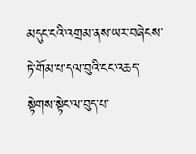མདུང་ངའི་འགྲམ་ནས་ཡར་བཞེངས་ཏེ་གོམ་པ་དལ་བུའི་ངང་འཆད་སྟེགས་སྟེང་ལ་བུད་པ་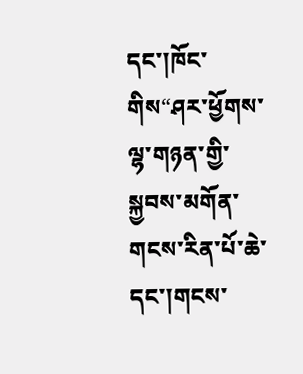དང་།ཁོང་གིས“ཤར་ཕྱོགས་ལྷ་གཉན་གྱི་སྐྱབས་མགོན་གངས་རིན་པོ་ཆེ་དང་།གངས་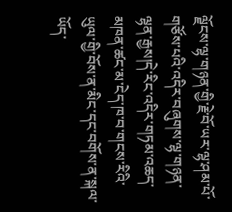ལྗོངས་ལྷ་གཉན་གྱི་རྗེ་བོ་ཡར་ལྷ་ཤམ་པོ་གཙོས་པའི་འདིར་བཞུགས་ལྷ་གཉན་ལྷན་རྒྱས།དེ་རིང་འདིར་གཏམ་འཆད་མཁན་ཚང་མ་ངེད་ཁ་བ་གངས་རིའི་ཡུལ་གྱི་བོས་ན་མིང་དང་བགོས་ན་སྐལ་ཡོད་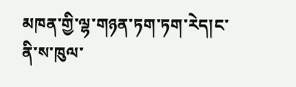མཁན་གྱི་ལྷ་གཉན་ཏག་ཏག་རེད།ང་ནི་ས་ཁུལ་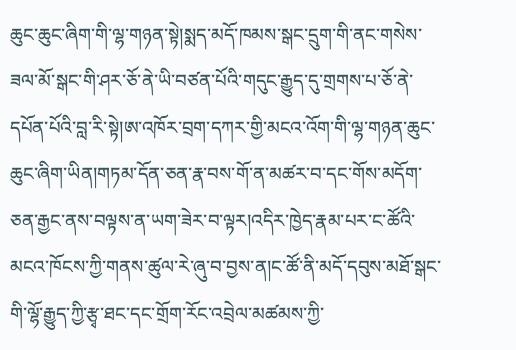ཆུང་ཆུང་ཞིག་གི་ལྷ་གཉན་སྟེ།སྨད་མདོ་ཁམས་སྒང་དྲུག་གི་ནང་གསེས་ཟལ་མོ་སྒང་གི་ཤར་ཅོ་ནེ་ཡི་བཙན་པོའི་གདུང་རྒྱུད་དུ་གྲགས་པ་ཅོ་ནེ་དཔོན་པོའི་བླ་རི་སྟེ།ཨ་འཁོར་བྲག་དཀར་གྱི་མངའ་འོག་གི་ལྷ་གཉན་ཆུང་ཆུང་ཞིག་ཡིན།གཏམ་དོན་ཅན་རྣ་བས་གོ་ན་མཚར་བ་དང་གོས་མདོག་ཅན་རྒྱང་ནས་བལྟས་ན་ཡག་ཟེར་བ་ལྟར།འདིར་ཁྱེད་རྣམ་པར་ང་ཚོའི་མངའ་ཁོངས་ཀྱི་གནས་ཚུལ་རེ་ཞུ་བ་བྱས་ན།ང་ཚོ་ནི་མདོ་དབུས་མཐོ་སྒང་གི་ལྷོ་རྒྱུད་ཀྱི་རྩྭ་ཐང་དང་གྲོག་རོང་འབྲེལ་མཚམས་ཀྱི་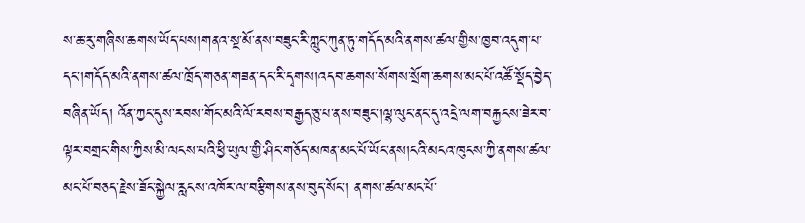ས་ཆ་རུ་གཞིས་ཆགས་ཡོད་པས།གནའ་སྔ་མོ་ནས་བཟུང་རི་ཀླུང་ཀུན་ཏུ་གདོད་མའི་ནགས་ཚལ་གྱིས་ཁྱབ་འདུག་པ་དང་།གདོད་མའི་ནགས་ཚལ་ཁྲོད་གཅན་གཟན་དང་རི་དྭགས།འདབ་ཆགས་སོགས་སྲོག་ཆགས་མང་པོ་འཚོ་སྡོད་བྱེད་བཞིན་ཡོད། འོན་ཀྱང་དུས་རབས་གོང་མའི་ལོ་རབས་བརྒྱད་ཅུ་པ་ནས་བཟུང་།ལྷ་ལུང་ནང་དུ་འདྲེ་ལག་བརྐྱངས་ཟེར་བ་ལྟར་བགྲང་གིས་ཀྱིས་མི་ལངས་པའི་ཕྱི་ཡུལ་གྱི་ཤིང་གཅོད་མཁན་མང་པོ་ཡོང་ནས།ངའི་མངའ་ཁུངས་ཀྱི་ནགས་ཚལ་མང་པོ་བཅད་རྗེས་ཟོང་སྐྱེལ་རླངས་འཁོར་ལ་བརྩིགས་ནས་བུད་སོང་། ནགས་ཚལ་མང་པོ་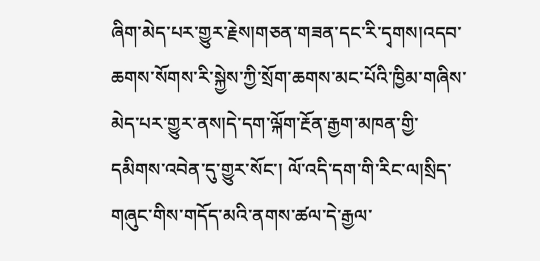ཞིག་མེད་པར་གྱུར་རྗེས།གཅན་གཟན་དང་རི་དྭགས།འདབ་ཆགས་སོགས་རི་སྐྱེས་ཀྱི་སྲོག་ཆགས་མང་པོའི་ཁྱིམ་གཞིས་མེད་པར་གྱུར་ནས།དེ་དག་ལྐོག་རྔོན་རྒྱག་མཁན་གྱི་དམིགས་འབེན་དུ་གྱུར་སོང་། ལོ་འདི་དག་གི་རིང་ལ།སྲིད་གཞུང་གིས་གདོད་མའི་ནགས་ཚལ་དེ་རྒྱལ་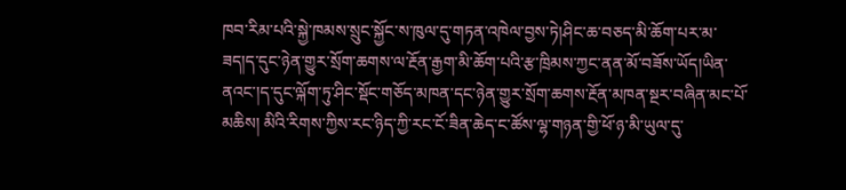ཁབ་རིམ་པའི་སྐྱེ་ཁམས་སྲུང་སྐྱོང་ས་ཁུལ་དུ་གཏན་འཁེལ་བྱས་ཏེ།ཤིང་ཆ་བཅད་མི་ཆོག་པར་མ་ཟད།ད་དུང་ཉེན་གྱུར་སྲོག་ཆགས་ལ་རྔོན་རྒྱག་མི་ཆོག་པའི་རྩ་ཁྲིམས་ཀྱང་ནན་མོ་བཟོས་ཡོད།ཡིན་ནའང་།ད་དུང་ལྐོག་ཏུ་ཤིང་སྡོང་གཅོད་མཁན་དང་ཉེན་གྱུར་སྲོག་ཆགས་རྔོན་མཁན་སྔར་བཞིན་མང་པོ་མཆིས། མིའི་རིགས་ཀྱིས་རང་ཉིད་ཀྱི་རང་ངོ་ཟིན་ཆེད་ང་ཚོས་ལྷ་གཉན་གྱི་ཕོ་ཉ་མི་ཡུལ་དུ་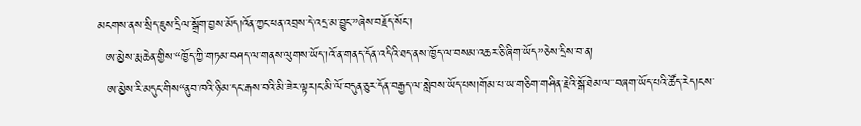མངགས་ནས་སྲིད་ཇུས་དྲིལ་སྒྲོག་བྱས་མོད།འོན་ཀྱང་ཕན་འབྲས་དེ་འདྲ་མ་བྱུང་”ཞེས་བརྗོད་སོང་།
  ཨ་མྱེས་རྨ་ཆེན་གྱིས་“ཁྱོད་ཀྱི་གཏམ་བཤད་ལ་གནས་ལུགས་ཡོད་།འོ་ན་གནད་དོན་འདིའི་ཐད་ནས་ཁྱོད་ལ་བསམ་འཆར་ཅི་ཞིག་ཡོད”ཅེས་དྲིས་བ་ན།
  ཨ་མྱེས་རི་མདུང་གིས“ནུབ་ཁའི་ཉི་མ་དང་རྒས་བའི་མི་ཟེར་ལྟར།ང་མི་ལོ་བདུན་ཅུར་དོན་བརྒྱད་ལ་སླེབས་ཡོད་པས།གོམ་པ་ཡ་གཅིག་གཤིན་རྗེའི་སྒོ་ཐེམ་ལ་་བཞག་ཡོད་པའི་ཚོད་རེད།ངས་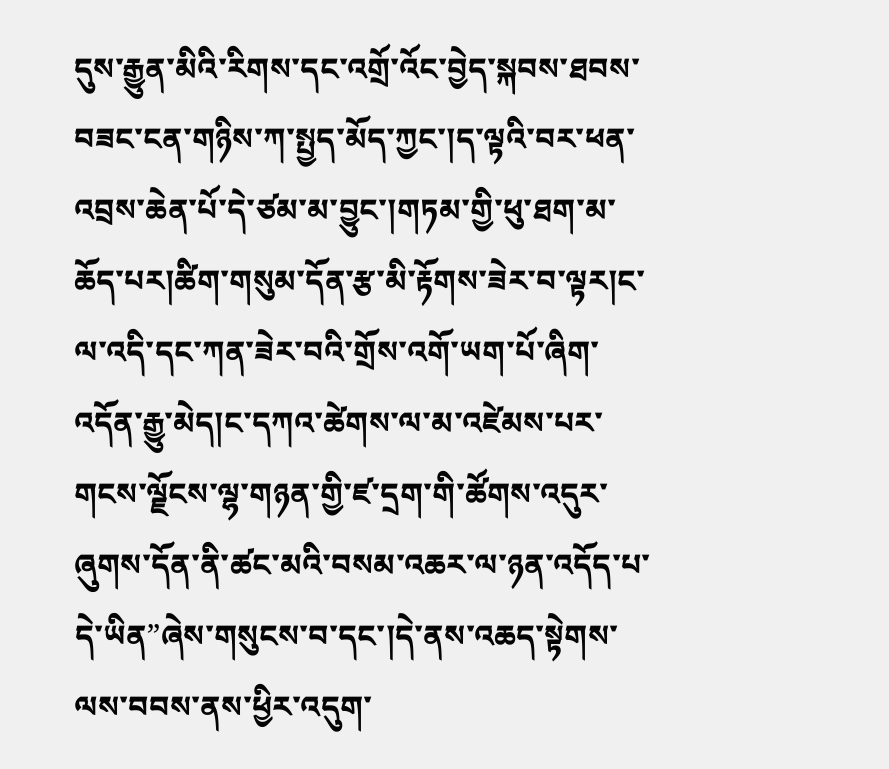དུས་རྒྱུན་མིའི་རིགས་དང་འགྲོ་འོང་བྱེད་སྐབས་ཐབས་བཟང་ངན་གཉིས་ཀ་སྤྱད་མོད་ཀྱང་།ད་ལྟའི་བར་ཕན་འབྲས་ཆེན་པོ་དེ་ཙམ་མ་བྱུང་།གཏམ་གྱི་ཕུ་ཐག་མ་ཆོད་པར།ཚིག་གསུམ་དོན་རྩ་མི་རྟོགས་ཟེར་བ་ལྟར།ང་ལ་འདི་དང་ཀན་ཟེར་བའི་གྲོས་འགོ་ཡག་པོ་ཞིག་འདོན་རྒྱུ་མེད།ང་དཀའ་ཚེགས་ལ་མ་འཛེམས་པར་གངས་ལྗོངས་ལྷ་གཉན་གྱི་ཛ་དྲག་གི་ཚོགས་འདུར་ཞུགས་དོན་ནི་ཚང་མའི་བསམ་འཆར་ལ་ཉན་འདོད་པ་དེ་ཡིན”ཞེས་གསུངས་བ་དང་།དེ་ནས་འཆད་སྟེགས་ལས་བབས་ནས་ཕྱིར་འདུག་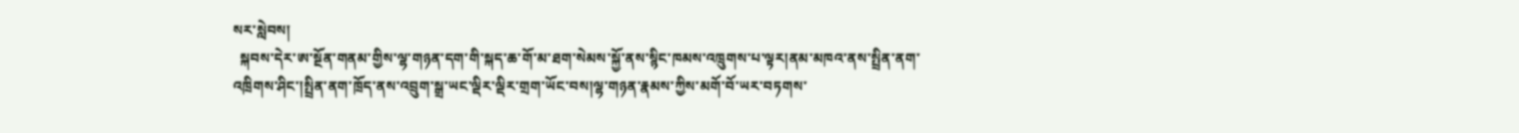སར་སླེབས།
  སྐབས་དེར་ཨ་སྔོན་གནམ་གྱིས་ལྷ་གཉན་དག་གི་སྐད་ཆ་གོ་མ་ཐག་སེམས་སྐྱོ་ནས་སྙིང་ཁམས་འཁྲུགས་པ་ལྟར།ནམ་མཁའ་ནས་སྤྲིན་ནག་འཁྲིགས་ཤིང་།སྤྲིན་ནག་ཁྲོད་ནས་འབྲུག་སྒྲ་ཡང་ལྡིར་ལྡིར་གྲག་ཡོང་བས།ལྷ་གཉན་རྣམས་ཀྱིས་མགོ་བོ་ཡར་བཏགས་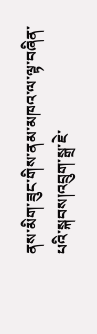ནས་མིག་ཟུང་གིས་ནམ་མཁའ་ལ་ལྟ་བཞིན་པའི་སྐབས།འབྲུག་སྒྲ་ཇེ་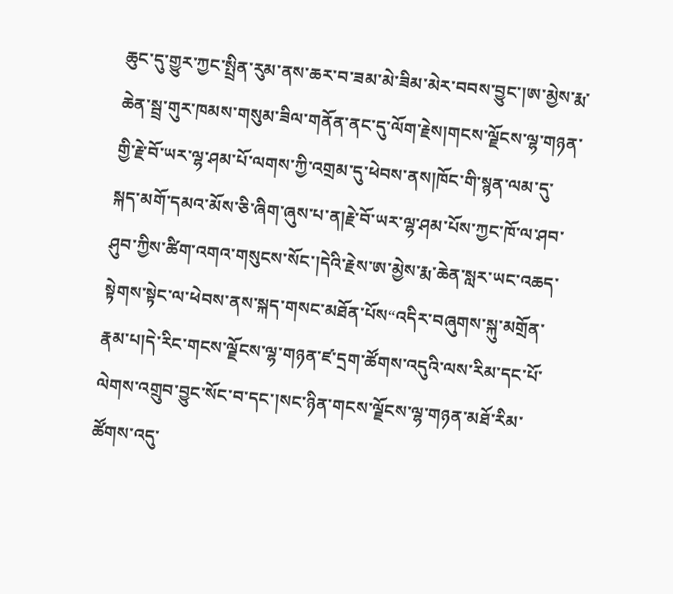ཆུང་དུ་གྱུར་ཀྱང་སྤྲིན་རུམ་ནས་ཆར་བ་ཟམ་མེ་ཟིམ་མེར་བབས་བྱུང་།ཨ་མྱེས་རྨ་ཆེན་སྦྲ་གུར་ཁམས་གསུམ་ཟིལ་གནོན་ནང་དུ་ལོག་རྗེས།གངས་ལྗོངས་ལྷ་གཉན་གྱི་རྗེ་བོ་ཡར་ལྷ་ཤམ་པོ་ལགས་ཀྱི་འགྲམ་དུ་ཕེབས་ནས།ཁོང་གི་སྙན་ལམ་དུ་སྐད་མགོ་དམའ་མོས་ཅི་ཞིག་ཞུས་པ་ན།རྗེ་བོ་ཡར་ལྷ་ཤམ་པོས་ཀྱང་ཁོ་ལ་ཤབ་ཤུབ་ཀྱིས་ཚིག་འགའ་གསུངས་སོང་།དེའི་རྗེས་ཨ་མྱེས་རྨ་ཆེན་སླར་ཡང་འཆད་སྟེགས་སྟེང་ལ་ཕེབས་ནས་སྐད་གསང་མཐོན་པོས“འདིར་བཞུགས་སྐུ་མགྲོན་རྣམ་པ།དེ་རིང་གངས་ལྗོངས་ལྷ་གཉན་ཛ་དྲག་ཚོགས་འདུའི་ལས་རིམ་དང་པོ་ལེགས་འགྲུབ་བྱུང་སོང་བ་དང་།སང་ཉིན་གངས་ལྗོངས་ལྷ་གཉན་མཐོ་རིམ་ཚོགས་འདུ་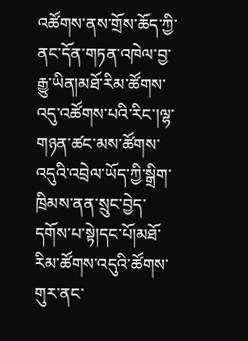འཚོགས་ནས་གྲོས་ཆོད་ཀྱི་ནང་དོན་གཏན་འཁེལ་བྱ་རྒྱུ་ཡིན།མཐོ་རིམ་ཚོགས་འདུ་འཚོགས་པའི་རིང་།ལྷ་གཉན་ཚང་མས་ཚོགས་འདུའི་འབྲེལ་ཡོད་ཀྱི་སྒྲིག་ཁྲིམས་ནན་སྲུང་བྱེད་དགོས་པ་སྟེ།དང་པོ།མཐོ་རིམ་ཚོགས་འདུའི་ཚོགས་གུར་ནང་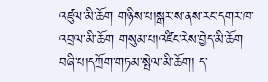འཛུལ་མི་ཆོག གཉིས་པ།སྒར་ས་ནས་རང་དགར་ཁ་འབྲལ་མི་ཆོག གསུམ་པ།འཛིང་རེས་བྱེད་མི་ཆོག བཞི་པ།དཀྲོག་གཏམ་སྤེལ་མི་ཆོག། ད་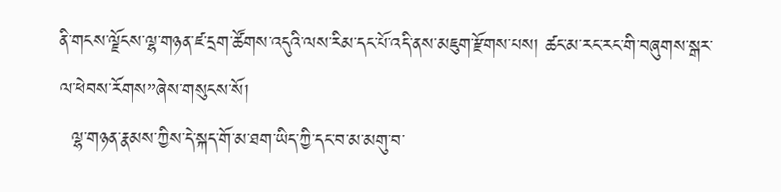ནི་གངས་ལྗོངས་ལྷ་གཉན་ཛ་དྲག་ཚོགས་འདུའི་ལས་རིམ་དང་པོ་འདི་ནས་མཇུག་རྫོགས་པས། ཚང་མ་རང་རང་གི་བཞུགས་སྒར་ལ་ཕེབས་རོགས”ཞེས་གསུངས་སོ།
  ལྷ་གཉན་རྣམས་ཀྱིས་དེ་སྐད་གོ་མ་ཐག་ཡིད་ཀྱི་དང་བ་མ་མགུ་བ་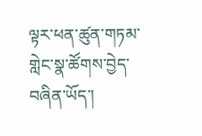ལྟར་ཕན་ཚུན་གཏམ་གླེང་སྣ་ཚོགས་བྱེད་བཞིན་ཡོད་།